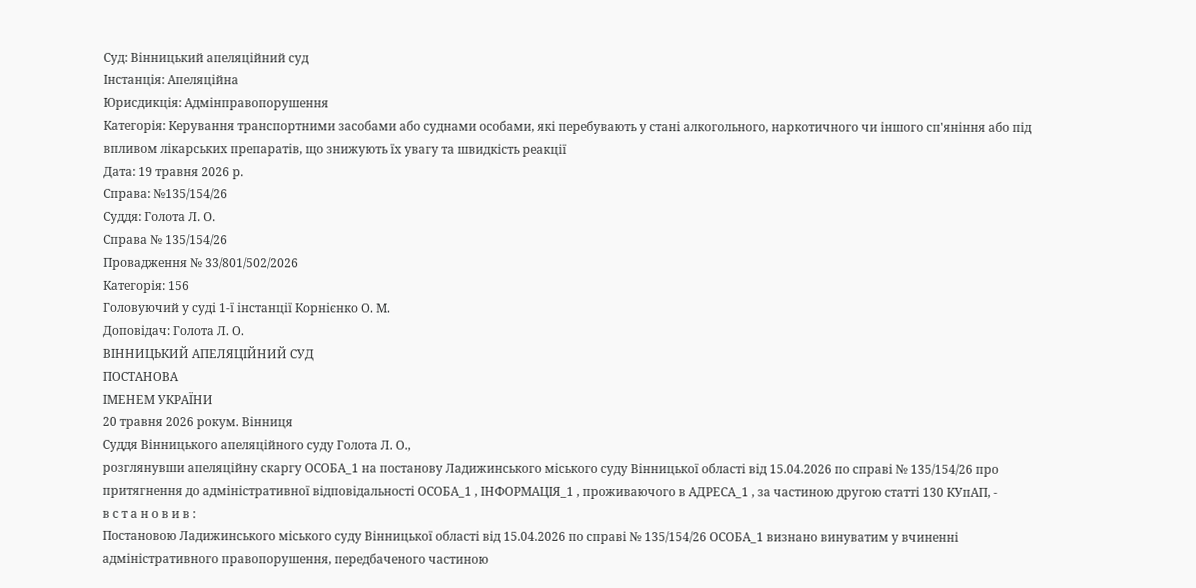Суд: Вінницький апеляційний суд
Інстанція: Апеляційна
Юрисдикція: Адмінправопорушення
Категорія: Керування транспортними засобами або суднами особами, які перебувають у стані алкогольного, наркотичного чи іншого сп'яніння або під впливом лікарських препаратів, що знижують їх увагу та швидкість реакції
Дата: 19 травня 2026 р.
Справа: №135/154/26
Суддя: Голота Л. О.
Справа № 135/154/26
Провадження № 33/801/502/2026
Категорія: 156
Головуючий у суді 1-ї інстанції Корнієнко О. М.
Доповідач: Голота Л. О.
ВІННИЦЬКИЙ АПЕЛЯЦІЙНИЙ СУД
ПОСТАНОВА
ІМЕНЕМ УКРАЇНИ
20 травня 2026 рокум. Вінниця
Суддя Вінницького апеляційного суду Голота Л. О.,
розглянувши апеляційну скаргу ОСОБА_1 на постанову Ладижинського міського суду Вінницької області від 15.04.2026 по справі № 135/154/26 про притягнення до адміністративної відповідальності ОСОБА_1 , ІНФОРМАЦІЯ_1 , проживаючого в АДРЕСА_1 , за частиною другою статті 130 КУпАП, -
в с т а н о в и в :
Постановою Ладижинського міського суду Вінницької області від 15.04.2026 по справі № 135/154/26 ОСОБА_1 визнано винуватим у вчиненні адміністративного правопорушення, передбаченого частиною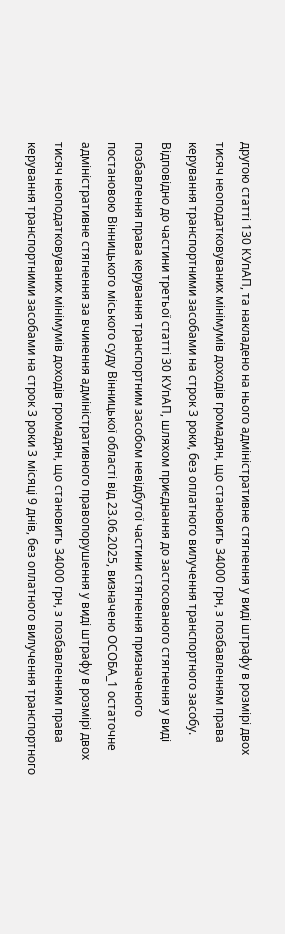другою статті 130 КУпАП, та накладено на нього адміністративне стягнення у виді штрафу в розмірі двох тисяч неоподатковуваних мінімумів доходів громадян, що становить 34000 грн, з позбавленням права керування транспортними засобами на строк 3 роки, без оплатного вилучення транспортного засобу. Відповідно до частини третьої статті 30 КУпАП, шляхом приєднання до застосованого стягнення у виді позбавлення права керування транспортним засобом невідбутої частини стягнення призначеного постановою Вінницького міського суду Вінницької області від 23.06.2025, визначено ОСОБА_1 остаточне адміністративне стягнення за вчинення адміністративного правопорушення у виді штрафу в розмірі двох тисяч неоподатковуваних мінімумів доходів громадян, що становить 34000 грн, з позбавленням права керування транспортними засобами на строк 3 роки 3 місяці 9 днів, без оплатного вилучення транспортного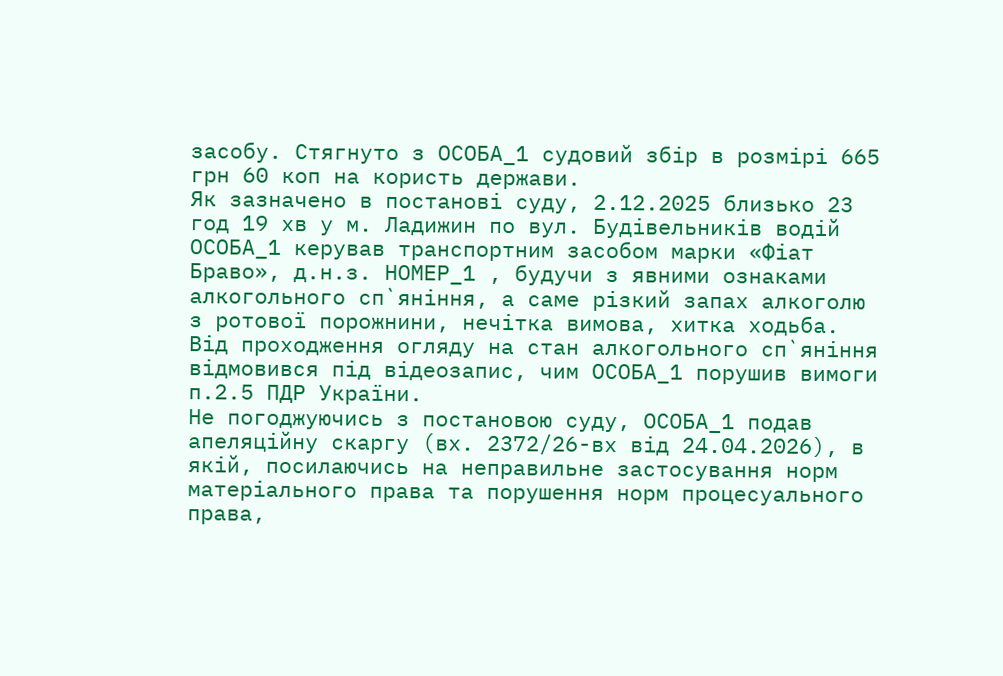засобу. Стягнуто з ОСОБА_1 судовий збір в розмірі 665 грн 60 коп на користь держави.
Як зазначено в постанові суду, 2.12.2025 близько 23 год 19 хв у м. Ладижин по вул. Будівельників водій ОСОБА_1 керував транспортним засобом марки «Фіат Браво», д.н.з. НОМЕР_1 , будучи з явними ознаками алкогольного сп`яніння, а саме різкий запах алкоголю з ротової порожнини, нечітка вимова, хитка ходьба. Від проходження огляду на стан алкогольного сп`яніння відмовився під відеозапис, чим ОСОБА_1 порушив вимоги п.2.5 ПДР України.
Не погоджуючись з постановою суду, ОСОБА_1 подав апеляційну скаргу (вх. 2372/26-вх від 24.04.2026), в якій, посилаючись на неправильне застосування норм матеріального права та порушення норм процесуального права,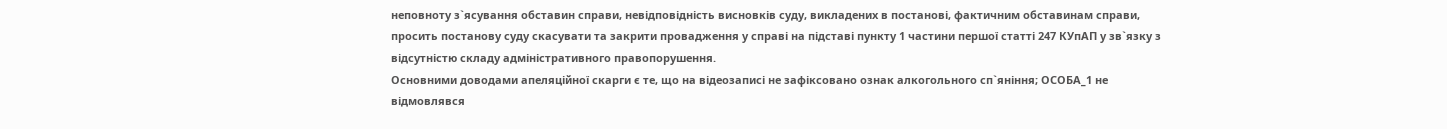неповноту з`ясування обставин справи, невідповідність висновків суду, викладених в постанові, фактичним обставинам справи, просить постанову суду скасувати та закрити провадження у справі на підставі пункту 1 частини першої статті 247 КУпАП у зв`язку з відсутністю складу адміністративного правопорушення.
Основними доводами апеляційної скарги є те, що на відеозаписі не зафіксовано ознак алкогольного сп`яніння; ОСОБА_1 не відмовлявся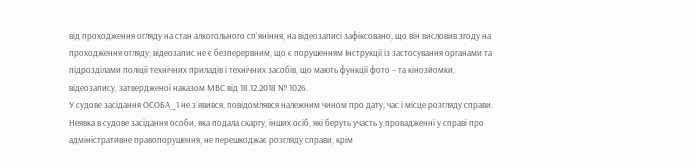від проходження огляду на стан алкогольного сп`яніння, на відеозаписі зафіксовано, що він висловив згоду на проходження огляду; відеозапис не є безперервним, що є порушенням Інструкції із застосування органами та підрозділами поліції технічних приладів і технічних засобів, що мають функції фото – та кінозйомки, відеозапису, затвердженої наказом МВС від 18.12.2018 № 1026.
У судове засідання ОСОБА_1 не з`явився, повідомлявся належним чином про дату, час і місце розгляду справи.
Неявка в судове засідання особи, яка подала скаргу, інших осіб, які беруть участь у провадженні у справі про адміністративне правопорушення, не перешкоджає розгляду справи, крім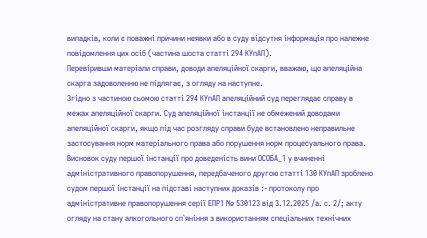випадків, коли є поважні причини неявки або в суду відсутня інформація про належне повідомлення цих осіб (частина шоста статті 294 КУпАП).
Перевіривши матеріали справи, доводи апеляційної скарги, вважаю, що апеляційна скарга задоволенню не підлягає, з огляду на наступне.
Згідно з частиною сьомою статті 294 КУпАП апеляційний суд переглядає справу в межах апеляційної скарги. Суд апеляційної інстанції не обмежений доводами апеляційної скарги, якщо під час розгляду справи буде встановлено неправильне застосування норм матеріального права або порушення норм процесуального права.
Висновок суду першої інстанції про доведеність вини ОСОБА_1 у вчиненні адміністративного правопорушення, передбаченого другою статті 130 КУпАП зроблено судом першої інстанції на підставі наступних доказів :- протоколу про адміністративне правопорушення серії ЕПР1 № 530123 від 3.12.2025 /а. с. 2/; акту огляду на стану алкогольного сп`яніння з використанням спеціальних технічних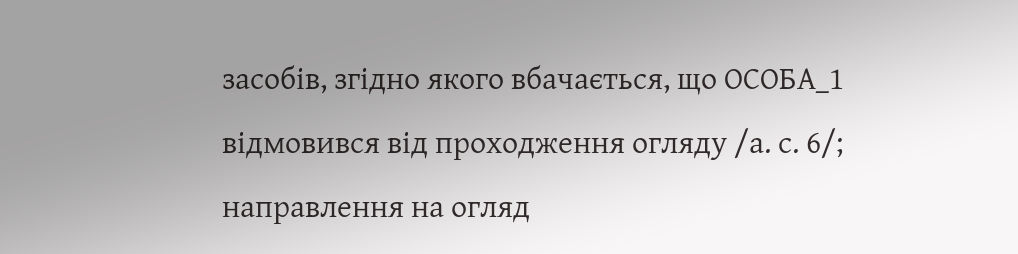засобів, згідно якого вбачається, що ОСОБА_1 відмовився від проходження огляду /а. с. 6/; направлення на огляд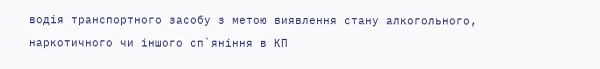водія транспортного засобу з метою виявлення стану алкогольного, наркотичного чи іншого сп`яніння в КП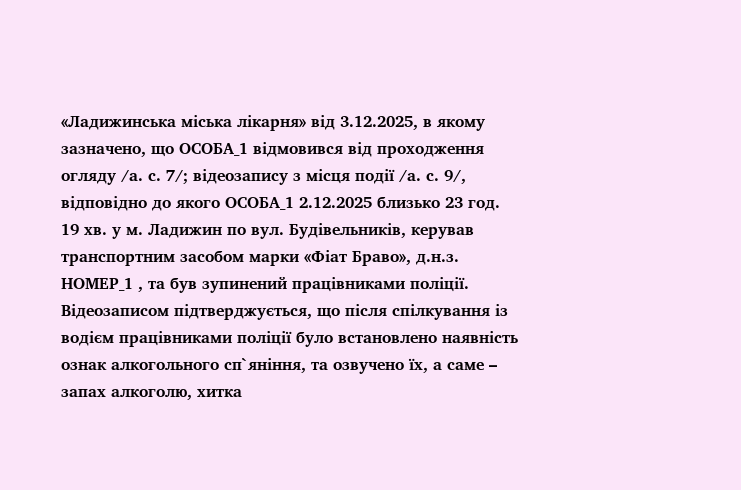«Ладижинська міська лікарня» від 3.12.2025, в якому зазначено, що ОСОБА_1 відмовився від проходження огляду /а. с. 7/; відеозапису з місця події /а. с. 9/, відповідно до якого ОСОБА_1 2.12.2025 близько 23 год. 19 хв. у м. Ладижин по вул. Будівельників, керував транспортним засобом марки «Фіат Браво», д.н.з. НОМЕР_1 , та був зупинений працівниками поліції. Відеозаписом підтверджується, що після спілкування із водієм працівниками поліції було встановлено наявність ознак алкогольного сп`яніння, та озвучено їх, а саме – запах алкоголю, хитка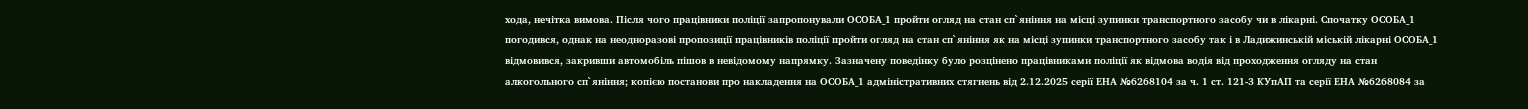хода, нечітка вимова. Після чого працівники поліції запропонували ОСОБА_1 пройти огляд на стан сп`яніння на місці зупинки транспортного засобу чи в лікарні. Спочатку ОСОБА_1 погодився, однак на неодноразові пропозиції працівників поліції пройти огляд на стан сп`яніння як на місці зупинки транспортного засобу так і в Ладижинській міській лікарні ОСОБА_1 відмовився, закривши автомобіль пішов в невідомому напрямку. Зазначену поведінку було розцінено працівниками поліції як відмова водія від проходження огляду на стан алкогольного сп`яніння; копією постанови про накладення на ОСОБА_1 адміністративних стягнень від 2.12.2025 серії ЕНА №6268104 за ч. 1 ст. 121-3 КУпАП та серії ЕНА №6268084 за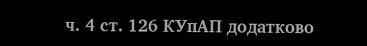ч. 4 ст. 126 КУпАП додатково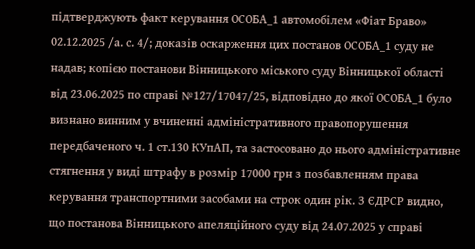підтверджують факт керування ОСОБА_1 автомобілем «Фіат Браво» 02.12.2025 /а. с. 4/; доказів оскарження цих постанов ОСОБА_1 суду не надав; копією постанови Вінницького міського суду Вінницької області від 23.06.2025 по справі №127/17047/25, відповідно до якої ОСОБА_1 було визнано винним у вчиненні адміністративного правопорушення передбаченого ч. 1 ст.130 КУпАП, та застосовано до нього адміністративне стягнення у виді штрафу в розмір 17000 грн з позбавленням права керування транспортними засобами на строк один рік. З ЄДРСР видно, що постанова Вінницького апеляційного суду від 24.07.2025 у справі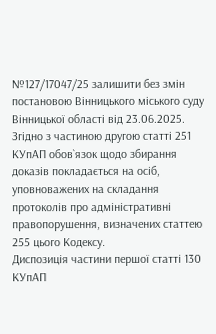№127/17047/25 залишити без змін постановою Вінницького міського суду Вінницької області від 23.06.2025.
Згідно з частиною другою статті 251 КУпАП обов`язок щодо збирання доказів покладається на осіб, уповноважених на складання протоколів про адміністративні правопорушення, визначених статтею 255 цього Кодексу.
Диспозиція частини першої статті 130 КУпАП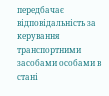передбачає відповідальність за керування транспортними засобами особами в стані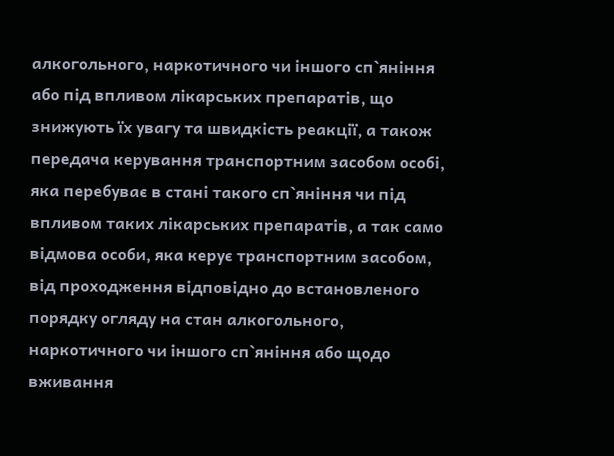алкогольного, наркотичного чи іншого сп`яніння або під впливом лікарських препаратів, що знижують їх увагу та швидкість реакції, а також передача керування транспортним засобом особі, яка перебуває в стані такого сп`яніння чи під впливом таких лікарських препаратів, а так само відмова особи, яка керує транспортним засобом, від проходження відповідно до встановленого порядку огляду на стан алкогольного, наркотичного чи іншого сп`яніння або щодо вживання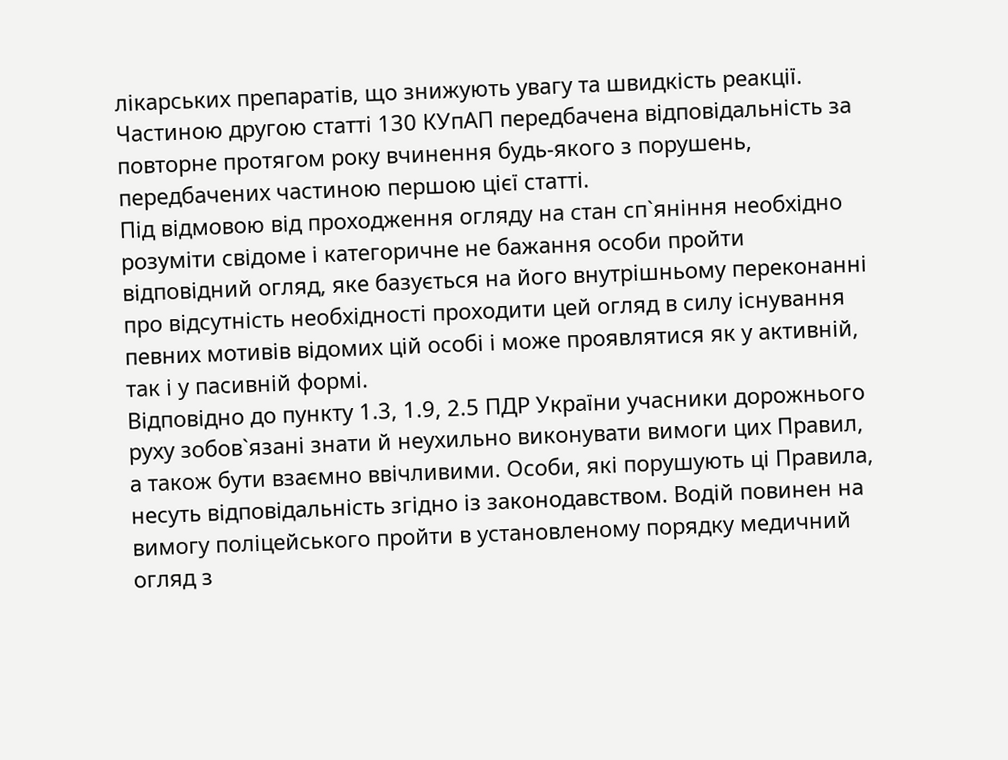лікарських препаратів, що знижують увагу та швидкість реакції.
Частиною другою статті 130 КУпАП передбачена відповідальність за повторне протягом року вчинення будь-якого з порушень, передбачених частиною першою цієї статті.
Під відмовою від проходження огляду на стан сп`яніння необхідно розуміти свідоме і категоричне не бажання особи пройти відповідний огляд, яке базується на його внутрішньому переконанні про відсутність необхідності проходити цей огляд в силу існування певних мотивів відомих цій особі і може проявлятися як у активній, так і у пасивній формі.
Відповідно до пункту 1.3, 1.9, 2.5 ПДР України учасники дорожнього руху зобов`язані знати й неухильно виконувати вимоги цих Правил, а також бути взаємно ввічливими. Особи, які порушують ці Правила, несуть відповідальність згідно із законодавством. Водій повинен на вимогу поліцейського пройти в установленому порядку медичний огляд з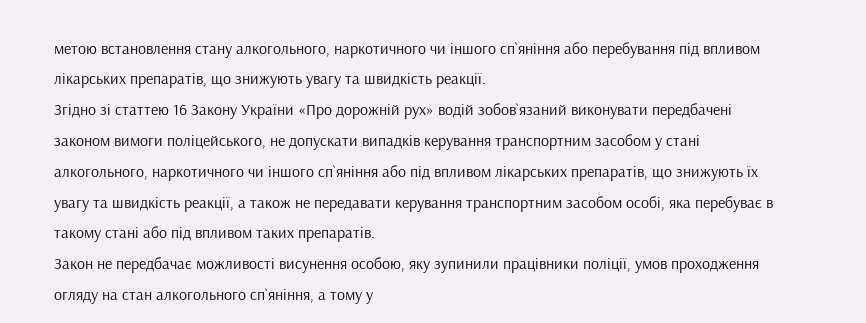метою встановлення стану алкогольного, наркотичного чи іншого сп`яніння або перебування під впливом лікарських препаратів, що знижують увагу та швидкість реакції.
Згідно зі статтею 16 Закону України «Про дорожній рух» водій зобов`язаний виконувати передбачені законом вимоги поліцейського, не допускати випадків керування транспортним засобом у стані алкогольного, наркотичного чи іншого сп`яніння або під впливом лікарських препаратів, що знижують їх увагу та швидкість реакції, а також не передавати керування транспортним засобом особі, яка перебуває в такому стані або під впливом таких препаратів.
Закон не передбачає можливості висунення особою, яку зупинили працівники поліції, умов проходження огляду на стан алкогольного сп`яніння, а тому у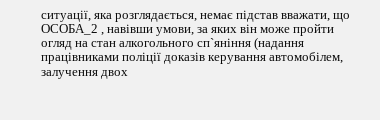ситуації, яка розглядається, немає підстав вважати, що ОСОБА_2 , навівши умови, за яких він може пройти огляд на стан алкогольного сп`яніння (надання працівниками поліції доказів керування автомобілем, залучення двох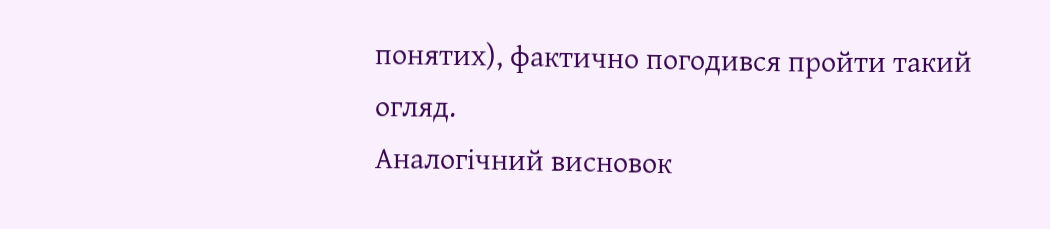понятих), фактично погодився пройти такий огляд.
Аналогічний висновок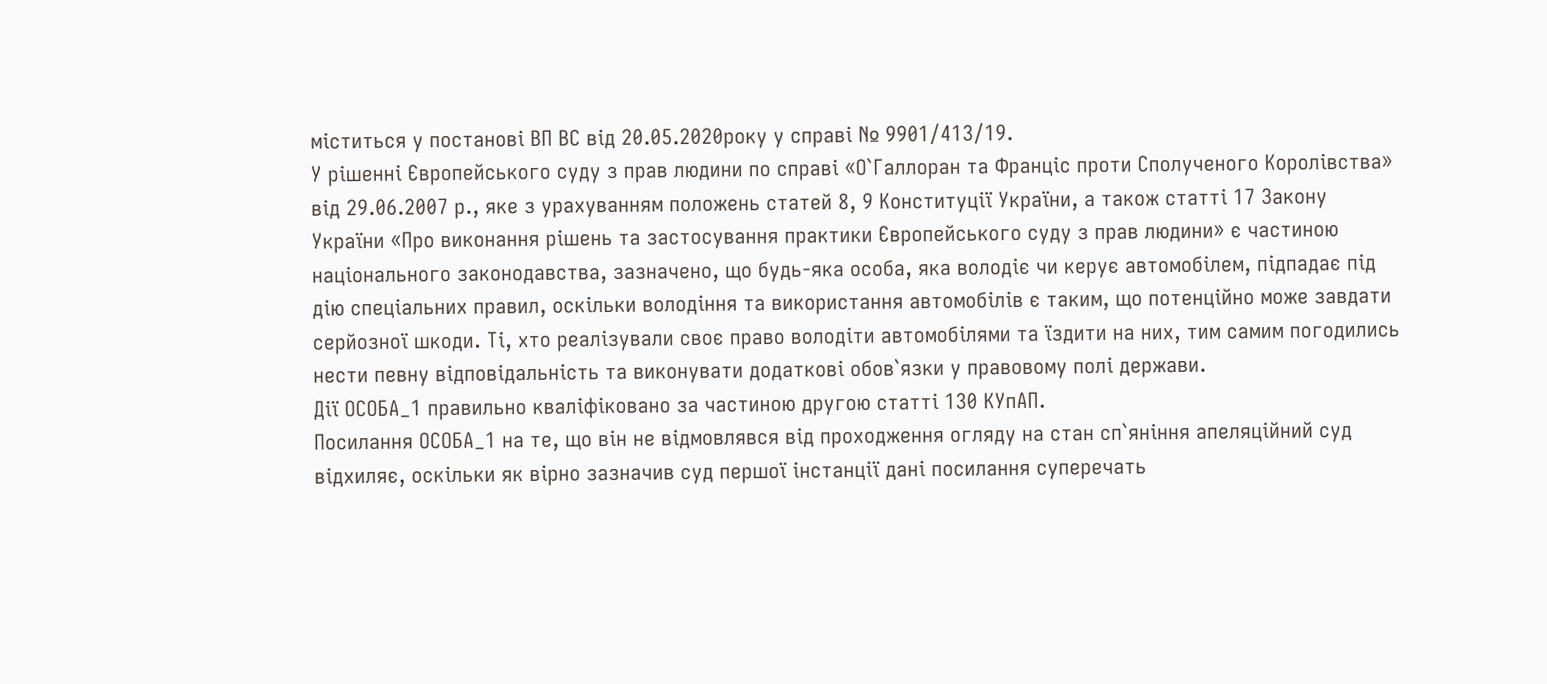міститься у постанові ВП ВС від 20.05.2020року у справі № 9901/413/19.
У рішенні Європейського суду з прав людини по справі «О`Галлоран та Франціс проти Сполученого Королівства» від 29.06.2007 р., яке з урахуванням положень статей 8, 9 Конституції України, а також статті 17 Закону України «Про виконання рішень та застосування практики Європейського суду з прав людини» є частиною національного законодавства, зазначено, що будь-яка особа, яка володіє чи керує автомобілем, підпадає під дію спеціальних правил, оскільки володіння та використання автомобілів є таким, що потенційно може завдати серйозної шкоди. Ті, хто реалізували своє право володіти автомобілями та їздити на них, тим самим погодились нести певну відповідальність та виконувати додаткові обов`язки у правовому полі держави.
Дії ОСОБА_1 правильно кваліфіковано за частиною другою статті 130 КУпАП.
Посилання ОСОБА_1 на те, що він не відмовлявся від проходження огляду на стан сп`яніння апеляційний суд відхиляє, оскільки як вірно зазначив суд першої інстанції дані посилання суперечать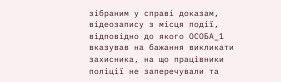зібраним у справі доказам, відеозапису з місця події, відповідно до якого ОСОБА_1 вказував на бажання викликати захисника, на що працівники поліції не заперечували та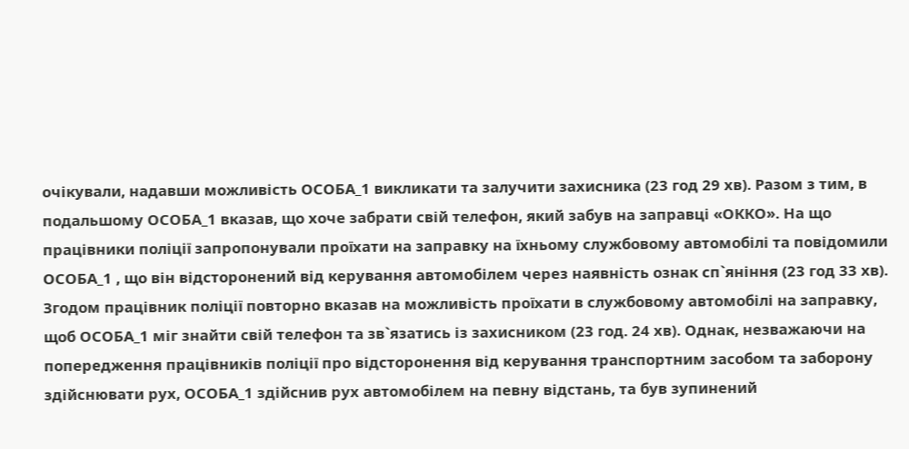очікували, надавши можливість ОСОБА_1 викликати та залучити захисника (23 год 29 хв). Разом з тим, в подальшому ОСОБА_1 вказав, що хоче забрати свій телефон, який забув на заправці «ОККО». На що працівники поліції запропонували проїхати на заправку на їхньому службовому автомобілі та повідомили ОСОБА_1 , що він відсторонений від керування автомобілем через наявність ознак сп`яніння (23 год 33 хв). Згодом працівник поліції повторно вказав на можливість проїхати в службовому автомобілі на заправку, щоб ОСОБА_1 міг знайти свій телефон та зв`язатись із захисником (23 год. 24 хв). Однак, незважаючи на попередження працівників поліції про відсторонення від керування транспортним засобом та заборону здійснювати рух, ОСОБА_1 здійснив рух автомобілем на певну відстань, та був зупинений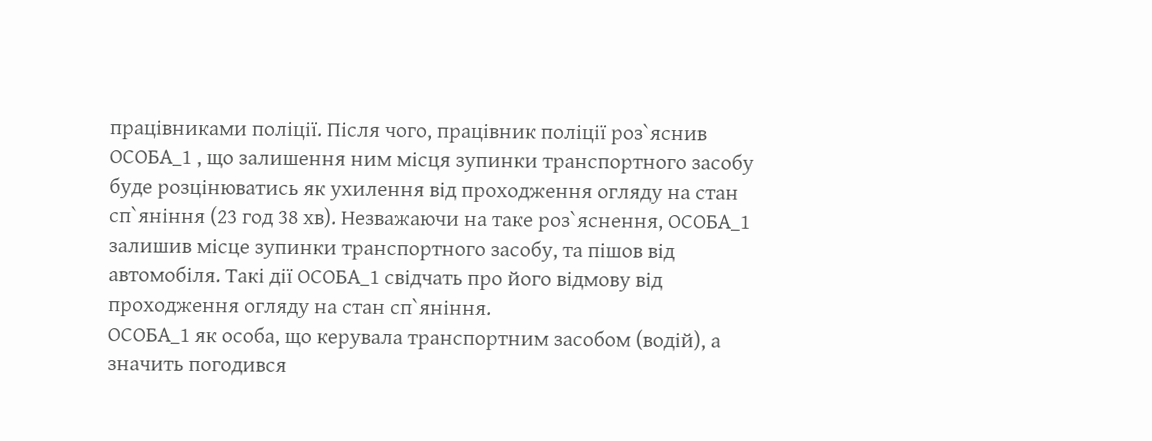працівниками поліції. Після чого, працівник поліції роз`яснив ОСОБА_1 , що залишення ним місця зупинки транспортного засобу буде розцінюватись як ухилення від проходження огляду на стан сп`яніння (23 год 38 хв). Незважаючи на таке роз`яснення, ОСОБА_1 залишив місце зупинки транспортного засобу, та пішов від автомобіля. Такі дії ОСОБА_1 свідчать про його відмову від проходження огляду на стан сп`яніння.
ОСОБА_1 як особа, що керувала транспортним засобом (водій), а значить погодився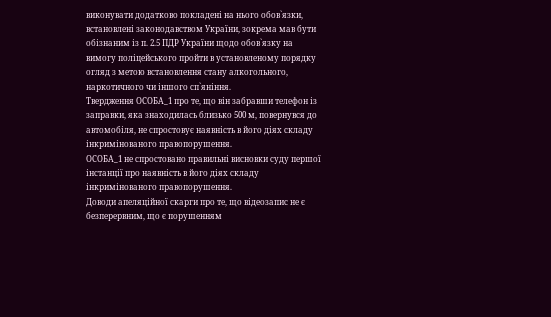виконувати додатково покладені на нього обов`язки, встановлені законодавством України, зокрема мав бути обізнаним із п. 2.5 ПДР України щодо обов`язку на вимогу поліцейського пройти в установленому порядку огляд з метою встановлення стану алкогольного, наркотичного чи іншого сп`яніння.
Твердження ОСОБА_1 про те, що він забравши телефон із заправки, яка знаходилась близько 500 м, повернувся до автомобіля, не спростовує наявність в його діях складу інкримінованого правопорушення.
ОСОБА_1 не спростовано правильні висновки суду першої інстанції про наявність в його діях складу інкримінованого правопорушення.
Доводи апеляційної скарги про те, що відеозапис не є безперервним, що є порушенням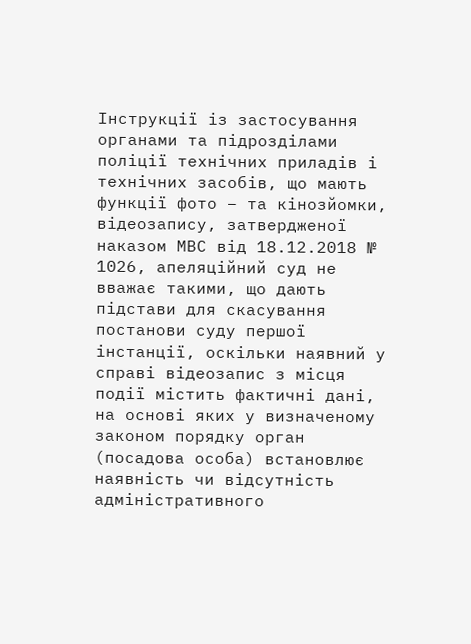Інструкції із застосування органами та підрозділами поліції технічних приладів і технічних засобів, що мають функції фото – та кінозйомки, відеозапису, затвердженої наказом МВС від 18.12.2018 № 1026, апеляційний суд не вважає такими, що дають підстави для скасування постанови суду першої інстанції, оскільки наявний у справі відеозапис з місця події містить фактичні дані, на основі яких у визначеному законом порядку орган (посадова особа) встановлює наявність чи відсутність адміністративного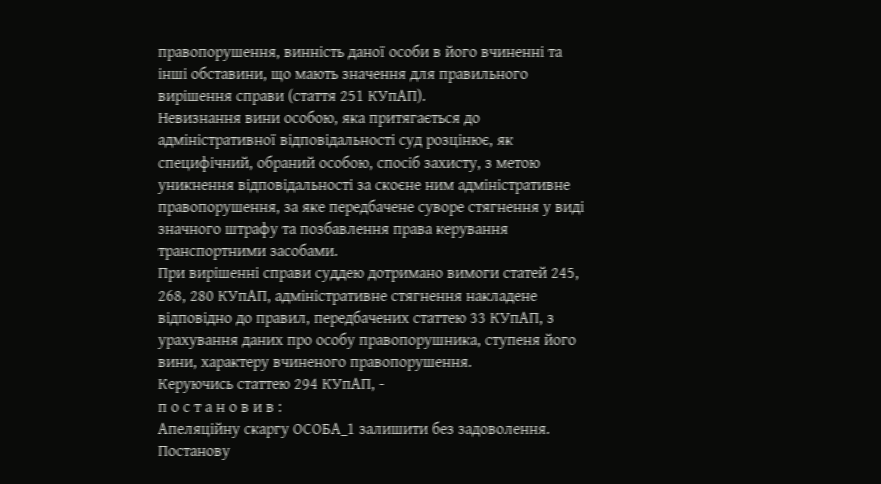правопорушення, винність даної особи в його вчиненні та інші обставини, що мають значення для правильного вирішення справи (стаття 251 КУпАП).
Невизнання вини особою, яка притягається до адміністративної відповідальності суд розцінює, як специфічний, обраний особою, спосіб захисту, з метою уникнення відповідальності за скоєне ним адміністративне правопорушення, за яке передбачене суворе стягнення у виді значного штрафу та позбавлення права керування транспортними засобами.
При вирішенні справи суддею дотримано вимоги статей 245, 268, 280 КУпАП, адміністративне стягнення накладене відповідно до правил, передбачених статтею 33 КУпАП, з урахування даних про особу правопорушника, ступеня його вини, характеру вчиненого правопорушення.
Керуючись статтею 294 КУпАП, -
п о с т а н о в и в :
Апеляційну скаргу ОСОБА_1 залишити без задоволення.
Постанову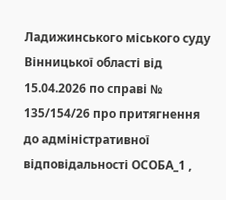Ладижинського міського суду Вінницької області від 15.04.2026 по справі № 135/154/26 про притягнення до адміністративної відповідальності ОСОБА_1 ,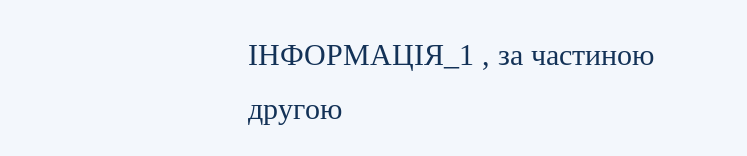ІНФОРМАЦІЯ_1 , за частиною другою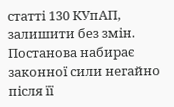статті 130 КУпАП, залишити без змін.
Постанова набирає законної сили негайно після її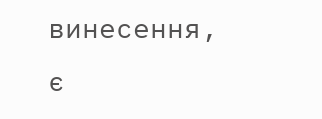винесення, є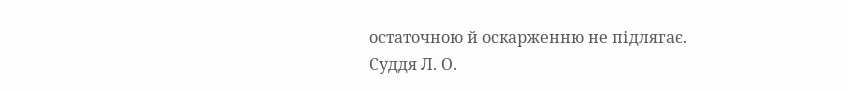остаточною й оскарженню не підлягає.
Суддя Л. О.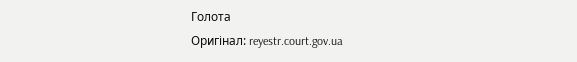Голота
Оригінал: reyestr.court.gov.ua